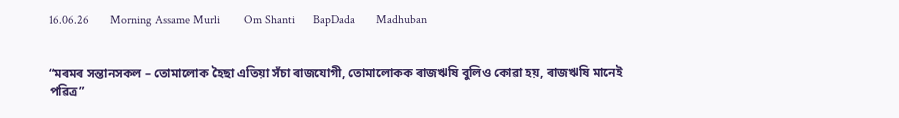16.06.26       Morning Assame Murli        Om Shanti      BapDada       Madhuban


“মৰমৰ সন্তানসকল – তোমালোক হৈছা এতিয়া সঁচা ৰাজযোগী, তোমালোকক ৰাজঋষি বুলিও কোৱা হয়, ৰাজঋষি মানেই পৱিত্ৰ”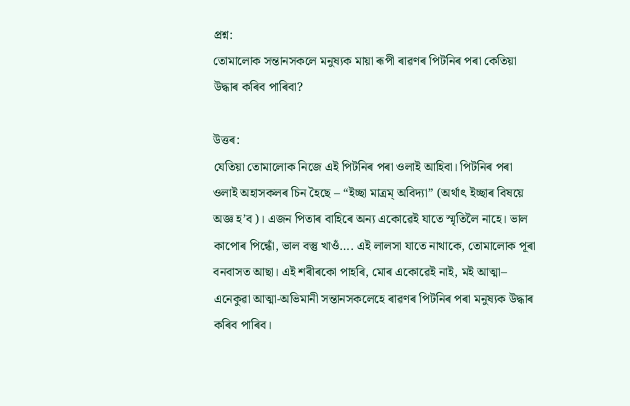প্ৰশ্ন:
তোমালোক সন্তানসকলে মনুষ্যক মায়া ৰূপী ৰাৱণৰ পিটনিৰ পৰা কেতিয়া উদ্ধাৰ কৰিব পাৰিবা?

উত্তৰ:
যেতিয়া তোমালোক নিজে এই পিটনিৰ পৰা ওলাই আহিবা। পিটনিৰ পৰা ওলাই অহাসকলৰ চিন হৈছে – “ইচ্ছা মাত্ৰম্‌ অবিদ্যা” (অৰ্থাৎ ইচ্ছাৰ বিষয়ে অজ্ঞ হ’ব)। এজন পিতাৰ বাহিৰে অন্য একোৱেই যাতে স্মৃতিলৈ নাহে। ভাল কাপোৰ পিন্ধোঁ, ভাল বস্তু খাওঁ…. এই লালসা যাতে নাথাকে, তোমালোক পূৰা বনবাসত আছা। এই শৰীৰকো পাহৰি, মোৰ একোৱেই নাই, মই আত্মা– এনেকুৱা আত্মা-অভিমানী সন্তানসকলেহে ৰাৱণৰ পিটনিৰ পৰা মনুষ্যক উদ্ধাৰ কৰিব পাৰিব।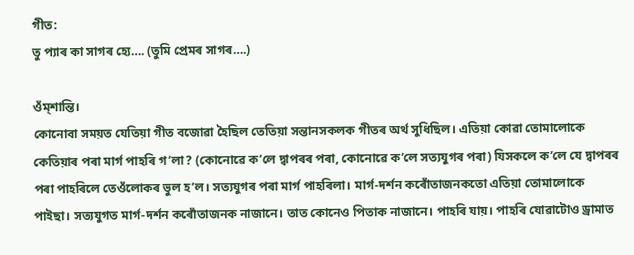গীত:
তু প্যাৰ কা সাগৰ হ্যে…. (তুমি প্ৰেমৰ সাগৰ….)

ওঁম্শান্তি।
কোনোবা সময়ত যেতিয়া গীত বজোৱা হৈছিল তেতিয়া সন্তানসকলক গীতৰ অৰ্থ সুধিছিল। এতিয়া কোৱা তোমালোকে কেতিয়াৰ পৰা মাৰ্গ পাহৰি গ’লা? (কোনোৱে ক’লে দ্বাপৰৰ পৰা, কোনোৱে ক’লে সত্যযুগৰ পৰা) যিসকলে ক’লে যে দ্বাপৰৰ পৰা পাহৰিলে তেওঁলোকৰ ভুল হ’ল। সত্যযুগৰ পৰা মাৰ্গ পাহৰিলা। মাৰ্গ-দৰ্শন কৰোঁতাজনকতো এতিয়া তোমালোকে পাইছা। সত্যযুগত মাৰ্গ-দৰ্শন কৰোঁতাজনক নাজানে। তাত কোনেও পিতাক নাজানে। পাহৰি যায়। পাহৰি যোৱাটোও ড্ৰামাত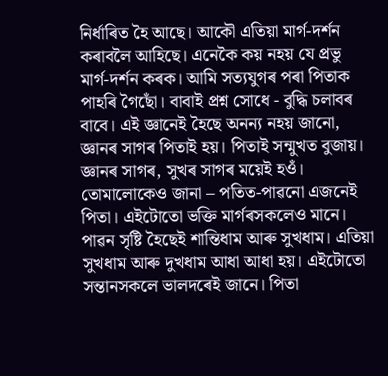নিৰ্ধাৰিত হৈ আছে। আকৌ এতিয়া মাৰ্গ-দৰ্শন কৰাবলৈ আহিছে। এনেকৈ কয় নহয় যে প্ৰভু মাৰ্গ-দৰ্শন কৰক। আমি সত্যযুগৰ পৰা পিতাক পাহৰি গৈছোঁ। বাবাই প্ৰশ্ন সোধে - বুদ্ধি চলাবৰ বাবে। এই জ্ঞানেই হৈছে অনন্য নহয় জানো, জ্ঞানৰ সাগৰ পিতাই হয়। পিতাই সন্মুখত বুজায়। জ্ঞানৰ সাগৰ, সুখৰ সাগৰ ময়েই হওঁ। তোমালোকেও জানা – পতিত-পাৱনো এজনেই পিতা। এইটোতো ভক্তি মাৰ্গৰসকলেও মানে। পাৱন সৃষ্টি হৈছেই শান্তিধাম আৰু সুখধাম। এতিয়া সুখধাম আৰু দুখধাম আধা আধা হয়। এইটোতো সন্তানসকলে ভালদৰেই জানে। পিতা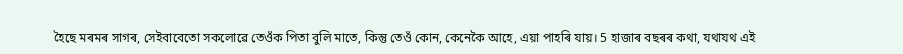হৈছে মৰমৰ সাগৰ, সেইবাবেতো সকলোৱে তেওঁক পিতা বুলি মাতে, কিন্তু তেওঁ কোন, কেনেকৈ আহে, এয়া পাহৰি যায়। 5 হাজাৰ বছৰৰ কথা, যথাযথ এই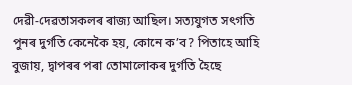দেৱী-দেৱতাসকলৰ ৰাজ্য আছিল। সত্যযুগত সৎগতি পুনৰ দুৰ্গতি কেনেকৈ হয়, কোনে ক’ব? পিতাহে আহি বুজায়, দ্বাপৰৰ পৰা তোমালোকৰ দুৰ্গতি হৈছে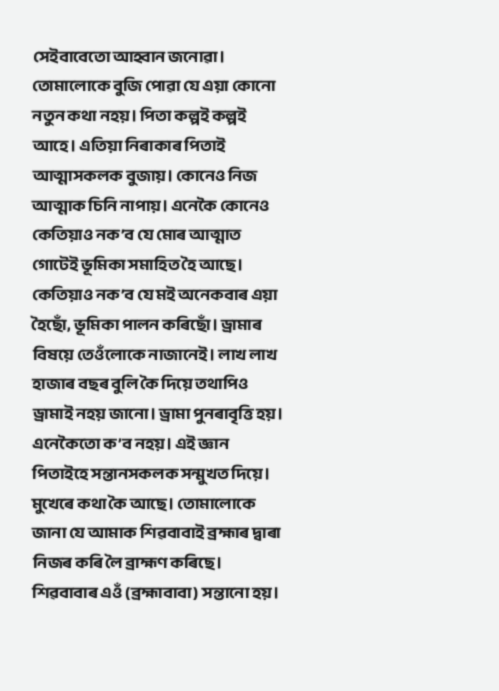সেইবাবেতো আহ্বান জনোৱা। তোমালোকে বুজি পোৱা যে এয়া কোনো নতুন কথা নহয়। পিতা কল্পই কল্পই আহে। এতিয়া নিৰাকাৰ পিতাই আত্মাসকলক বুজায়। কোনেও নিজ আত্মাক চিনি নাপায়। এনেকৈ কোনেও কেতিয়াও নক’ব যে মোৰ আত্মাত গোটেই ভূমিকা সমাহিত হৈ আছে। কেতিয়াও নক’ব যে মই অনেকবাৰ এয়া হৈছোঁ, ভূমিকা পালন কৰিছোঁ। ড্ৰামাৰ বিষয়ে তেওঁলোকে নাজানেই। লাখ লাখ হাজাৰ বছৰ বুলি কৈ দিয়ে তথাপিও ড্ৰামাই নহয় জানো। ড্ৰামা পুনৰাবৃত্তি হয়। এনেকৈতো ক’ব নহয়। এই জ্ঞান পিতাইহে সন্তানসকলক সন্মুখত দিয়ে। মুখেৰে কথা কৈ আছে। তোমালোকে জানা যে আমাক শিৱবাবাই ব্ৰহ্মাৰ দ্বাৰা নিজৰ কৰি লৈ ব্ৰাহ্মণ কৰিছে। শিৱবাবাৰ এওঁ (ব্ৰহ্মাবাবা) সন্তানো হয়।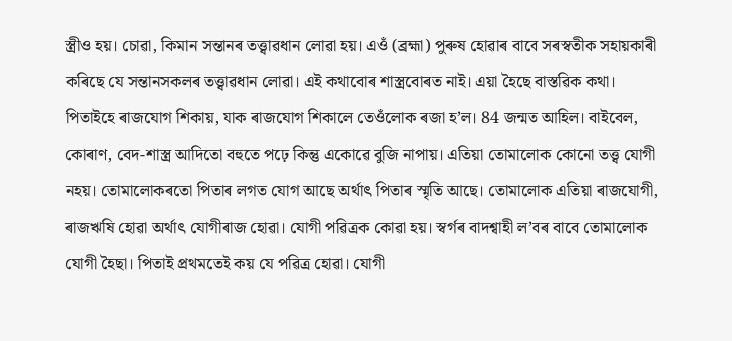স্ত্ৰীও হয়। চোৱা, কিমান সন্তানৰ তত্ত্বাৱধান লোৱা হয়। এওঁ (ব্ৰহ্মা) পুৰুষ হোৱাৰ বাবে সৰস্বতীক সহায়কাৰী কৰিছে যে সন্তানসকলৰ তত্ত্বাৱধান লোৱা। এই কথাবোৰ শাস্ত্ৰবোৰত নাই। এয়া হৈছে বাস্তৱিক কথা। পিতাইহে ৰাজযোগ শিকায়, যাক ৰাজযোগ শিকালে তেওঁলোক ৰজা হ’ল। 84 জন্মত আহিল। বাইবেল, কোৰাণ, বেদ-শাস্ত্ৰ আদিতো বহুতে পঢ়ে কিন্তু একোৱে বুজি নাপায়। এতিয়া তোমালোক কোনো তত্ত্ব যোগী নহয়। তোমালোকৰতো পিতাৰ লগত যোগ আছে অৰ্থাৎ পিতাৰ স্মৃতি আছে। তোমালোক এতিয়া ৰাজযোগী, ৰাজঋষি হোৱা অৰ্থাৎ যোগীৰাজ হোৱা। যোগী পৱিত্ৰক কোৱা হয়। স্বৰ্গৰ বাদশ্বাহী ল’বৰ বাবে তোমালোক যোগী হৈছা। পিতাই প্ৰথমতেই কয় যে পৱিত্ৰ হোৱা। যোগী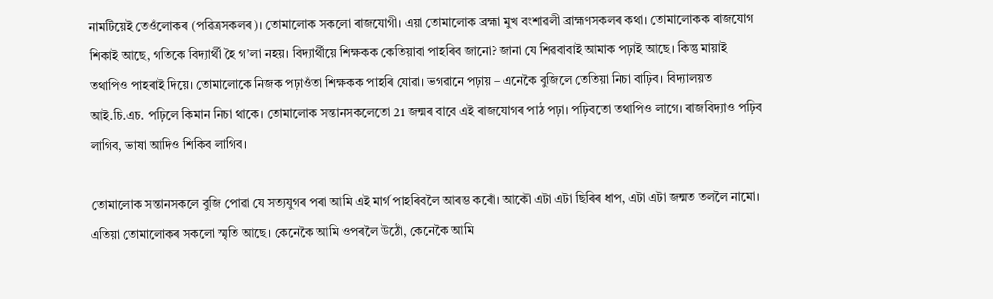নামটিয়েই তেওঁলোকৰ (পৱিত্ৰসকলৰ)। তোমালোক সকলো ৰাজযোগী। এয়া তোমালোক ব্ৰহ্মা মুখ বংশাৱলী ব্ৰাহ্মণসকলৰ কথা। তোমালোকক ৰাজযোগ শিকাই আছে, গতিকে বিদ্যাৰ্থী হৈ গ’লা নহয়। বিদ্যাৰ্থীয়ে শিক্ষকক কেতিয়াবা পাহৰিব জানো? জানা যে শিৱবাবাই আমাক পঢ়াই আছে। কিন্তু মায়াই তথাপিও পাহৰাই দিয়ে। তোমালোকে নিজক পঢ়াওঁতা শিক্ষকক পাহৰি যোৱা। ভগৱানে পঢ়ায় – এনেকৈ বুজিলে তেতিয়া নিচা বাঢ়িব। বিদ্যালয়ত আই.চি.এচ. পঢ়িলে কিমান নিচা থাকে। তোমালোক সন্তানসকলেতো 21 জন্মৰ বাবে এই ৰাজযোগৰ পাঠ পঢ়া। পঢ়িবতো তথাপিও লাগে। ৰাজবিদ্যাও পঢ়িব লাগিব, ভাষা আদিও শিকিব লাগিব।

তোমালোক সন্তানসকলে বুজি পোৱা যে সত্যযুগৰ পৰা আমি এই মাৰ্গ পাহৰিবলৈ আৰম্ভ কৰোঁ। আকৌ এটা এটা ছিৰিৰ ধাপ, এটা এটা জন্মত তললৈ নামো। এতিয়া তোমালোকৰ সকলো স্মৃতি আছে। কেনেকৈ আমি ওপৰলৈ উঠোঁ, কেনেকৈ আমি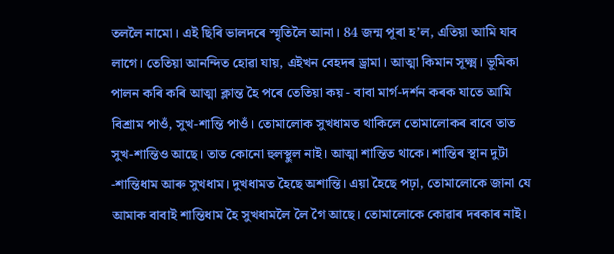তললৈ নামো। এই ছিৰি ভালদৰে স্মৃতিলৈ আনা। 84 জন্ম পূৰা হ’ল, এতিয়া আমি যাব লাগে। তেতিয়া আনন্দিত হোৱা যায়, এইখন বেহদৰ ড্ৰামা। আত্মা কিমান সূক্ষ্ম। ভূমিকা পালন কৰি কৰি আত্মা ক্লান্ত হৈ পৰে তেতিয়া কয় - বাবা মাৰ্গ-দৰ্শন কৰক যাতে আমি বিশ্ৰাম পাওঁ, সুখ-শান্তি পাওঁ। তোমালোক সুখধামত থাকিলে তোমালোকৰ বাবে তাত সুখ-শান্তিও আছে। তাত কোনো হুলস্থুল নাই। আত্মা শান্তিত থাকে। শান্তিৰ স্থান দুটা -শান্তিধাম আৰু সুখধাম। দুখধামত হৈছে অশান্তি। এয়া হৈছে পঢ়া, তোমালোকে জানা যে আমাক বাবাই শান্তিধাম হৈ সুখধামলৈ লৈ গৈ আছে। তোমালোকে কোৱাৰ দৰকাৰ নাই।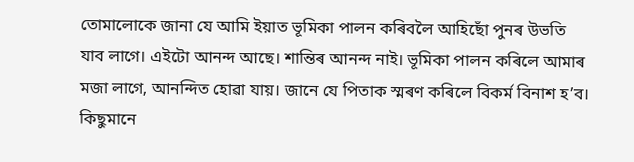তোমালোকে জানা যে আমি ইয়াত ভূমিকা পালন কৰিবলৈ আহিছোঁ পুনৰ উভতি যাব লাগে। এইটো আনন্দ আছে। শান্তিৰ আনন্দ নাই। ভূমিকা পালন কৰিলে আমাৰ মজা লাগে, আনন্দিত হোৱা যায়। জানে যে পিতাক স্মৰণ কৰিলে বিকৰ্ম বিনাশ হ’ব। কিছুমানে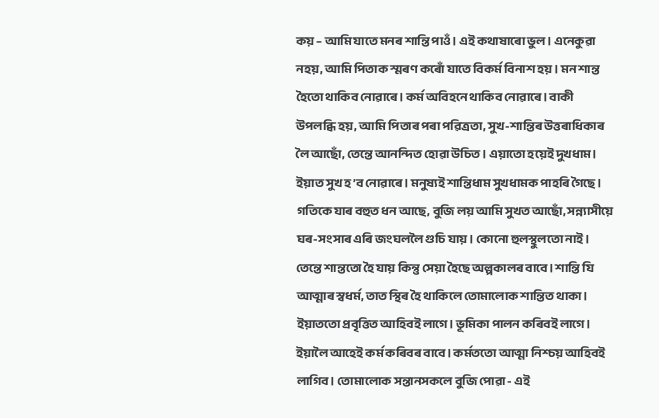কয় – আমি যাতে মনৰ শান্তি পাওঁ। এই কথাষাৰো ভুল। এনেকুৱা নহয়, আমি পিতাক স্মৰণ কৰোঁ যাতে বিকৰ্ম বিনাশ হয়। মন শান্ত হৈতো থাকিব নোৱাৰে। কৰ্ম অবিহনে থাকিব নোৱাৰে। বাকী উপলব্ধি হয়, আমি পিতাৰ পৰা পৱিত্ৰতা, সুখ-শান্তিৰ উত্তৰাধিকাৰ লৈ আছোঁ, তেন্তে আনন্দিত হোৱা উচিত। এয়াতো হয়েই দুখধাম। ইয়াত সুখ হ’ব নোৱাৰে। মনুষ্যই শান্তিধাম সুখধামক পাহৰি গৈছে। গতিকে যাৰ বহুত ধন আছে, বুজি লয় আমি সুখত আছোঁ, সন্ন্যাসীয়ে ঘৰ-সংসাৰ এৰি জংঘললৈ গুচি যায়। কোনো হুলস্থুলতো নাই। তেন্তে শান্ততো হৈ যায় কিন্তু সেয়া হৈছে অল্পকালৰ বাবে। শান্তি যি আত্মাৰ স্বধৰ্ম, তাত স্থিৰ হৈ থাকিলে তোমালোক শান্তিত থাকা। ইয়াততো প্ৰবৃত্তিত আহিবই লাগে। ভূমিকা পালন কৰিবই লাগে। ইয়ালৈ আহেই কৰ্ম কৰিবৰ বাবে। কৰ্মততো আত্মা নিশ্চয় আহিবই লাগিব। তোমালোক সন্তানসকলে বুজি পোৱা - এই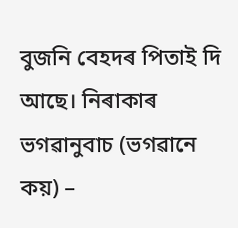বুজনি বেহদৰ পিতাই দি আছে। নিৰাকাৰ ভগৱানুবাচ (ভগৱানে কয়) –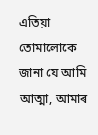এতিয়া তোমালোকে জানা যে আমি আত্মা, আমাৰ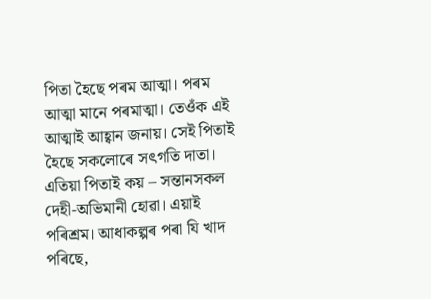পিতা হৈছে পৰম আত্মা। পৰম আত্মা মানে পৰমাত্মা। তেওঁক এই আত্মাই আহ্বান জনায়। সেই পিতাই হৈছে সকলোৰে সৎগতি দাতা। এতিয়া পিতাই কয় – সন্তানসকল দেহী-অভিমানী হোৱা। এয়াই পৰিশ্ৰম। আধাকল্পৰ পৰা যি খাদ পৰিছে,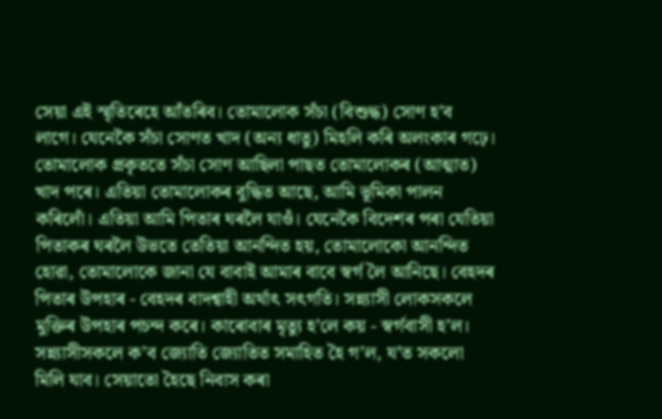সেয়া এই স্মৃতিৰেহে আঁতৰিব। তোমালোক সঁচা (বিশুদ্ধ) সোণ হ’ব লাগে। যেনেকৈ সঁচা সোণত খাদ (অন্য ধাতু) মিহলি কৰি অলংকাৰ গঢ়ে। তোমালোক প্ৰকৃততে সঁচা সোণ আছিলা পাছত তোমালোকৰ (আত্মাত) খাদ পৰে। এতিয়া তোমালোকৰ বুদ্ধিত আছে, আমি ভূমিকা পালন কৰিলোঁ। এতিয়া আমি পিতাৰ ঘৰলৈ যাওঁ। যেনেকৈ বিদেশৰ পৰা যেতিয়া পিতাকৰ ঘৰলৈ উভতে তেতিয়া আনন্দিত হয়, তোমালোকো আনন্দিত হোৱা, তোমালোকে জানা যে বাবাই আমাৰ বাবে স্বৰ্গ লৈ আনিছে। বেহদৰ পিতাৰ উপহাৰ - বেহদৰ বাদশ্বাহী অৰ্থাৎ সৎগতি। সন্ন্যাসী লোকসকলে মুক্তিৰ উপহাৰ পচন্দ কৰে। কাৰোবাৰ মৃত্যু হ’লে কয় - স্বৰ্গবাসী হ’ল। সন্ন্যাসীসকলে ক’ব জ্যোতি জ্যোতিত সমাহিত হৈ গ’ল, য’ত সকলো মিলি যাব। সেয়াতো হৈছে নিবাস কৰা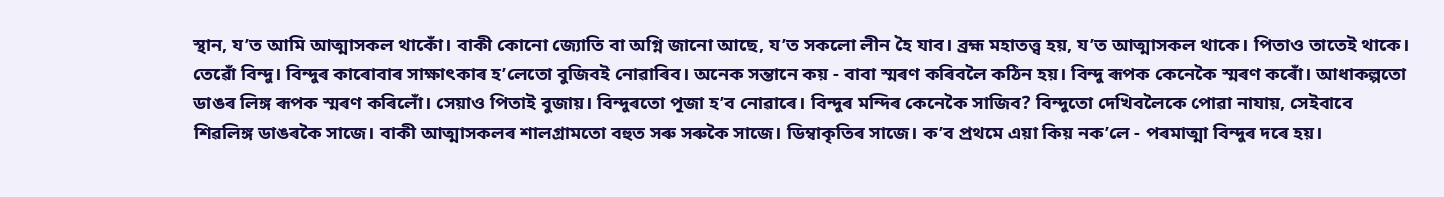স্থান, য’ত আমি আত্মাসকল থাকোঁ। বাকী কোনো জ্যোতি বা অগ্নি জানো আছে, য’ত সকলো লীন হৈ যাব। ব্ৰহ্ম মহাতত্ত্ব হয়, য’ত আত্মাসকল থাকে। পিতাও তাতেই থাকে। তেৱোঁ বিন্দু। বিন্দুৰ কাৰোবাৰ সাক্ষাৎকাৰ হ’লেতো বুজিবই নোৱাৰিব। অনেক সন্তানে কয় - বাবা স্মৰণ কৰিবলৈ কঠিন হয়। বিন্দু ৰূপক কেনেকৈ স্মৰণ কৰোঁ। আধাকল্পতো ডাঙৰ লিঙ্গ ৰূপক স্মৰণ কৰিলোঁ। সেয়াও পিতাই বুজায়। বিন্দুৰতো পূজা হ’ব নোৱাৰে। বিন্দুৰ মন্দিৰ কেনেকৈ সাজিব? বিন্দুতো দেখিবলৈকে পোৱা নাযায়, সেইবাবে শিৱলিঙ্গ ডাঙৰকৈ সাজে। বাকী আত্মাসকলৰ শালগ্ৰামতো বহুত সৰু সৰুকৈ সাজে। ডিম্বাকৃতিৰ সাজে। ক’ব প্ৰথমে এয়া কিয় নক’লে - পৰমাত্মা বিন্দুৰ দৰে হয়।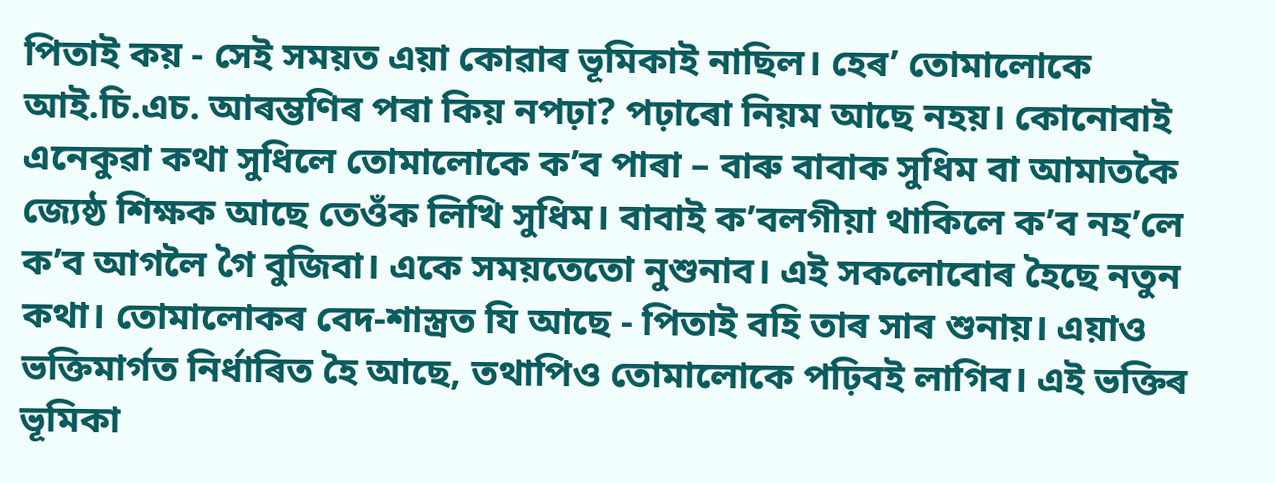পিতাই কয় - সেই সময়ত এয়া কোৱাৰ ভূমিকাই নাছিল। হেৰ’ তোমালোকে আই.চি.এচ. আৰম্ভণিৰ পৰা কিয় নপঢ়া? পঢ়াৰো নিয়ম আছে নহয়। কোনোবাই এনেকুৱা কথা সুধিলে তোমালোকে ক’ব পাৰা – বাৰু বাবাক সুধিম বা আমাতকৈ জ্যেষ্ঠ শিক্ষক আছে তেওঁক লিখি সুধিম। বাবাই ক’বলগীয়া থাকিলে ক’ব নহ’লে ক’ব আগলৈ গৈ বুজিবা। একে সময়তেতো নুশুনাব। এই সকলোবোৰ হৈছে নতুন কথা। তোমালোকৰ বেদ-শাস্ত্ৰত যি আছে - পিতাই বহি তাৰ সাৰ শুনায়। এয়াও ভক্তিমাৰ্গত নিৰ্ধাৰিত হৈ আছে, তথাপিও তোমালোকে পঢ়িবই লাগিব। এই ভক্তিৰ ভূমিকা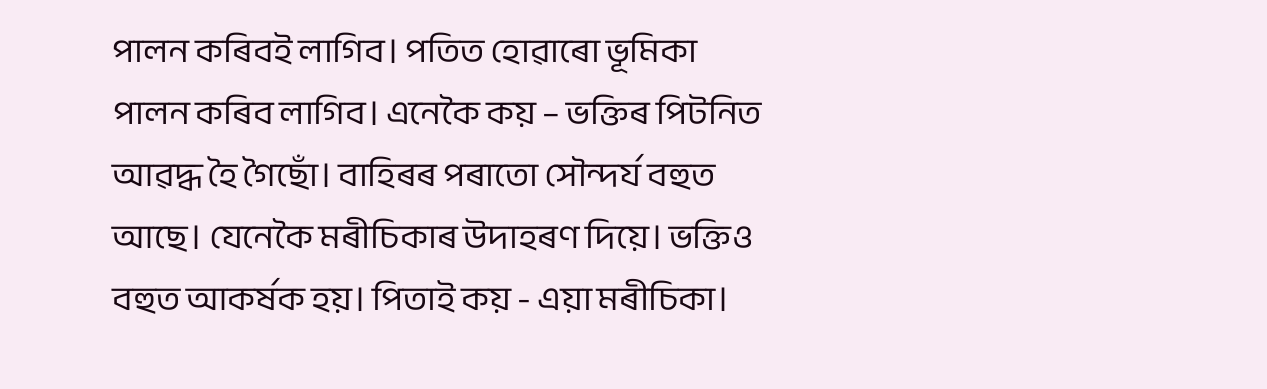পালন কৰিবই লাগিব। পতিত হোৱাৰো ভূমিকা পালন কৰিব লাগিব। এনেকৈ কয় – ভক্তিৰ পিটনিত আৱদ্ধ হৈ গৈছোঁ। বাহিৰৰ পৰাতো সৌন্দৰ্য বহুত আছে। যেনেকৈ মৰীচিকাৰ উদাহৰণ দিয়ে। ভক্তিও বহুত আকৰ্ষক হয়। পিতাই কয় - এয়া মৰীচিকা।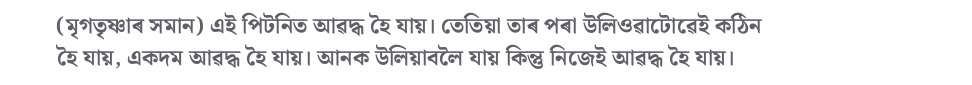(মৃগতৃষ্ণাৰ সমান) এই পিটনিত আৱদ্ধ হৈ যায়। তেতিয়া তাৰ পৰা উলিওৱাটোৱেই কঠিন হৈ যায়, একদম আৱদ্ধ হৈ যায়। আনক উলিয়াবলৈ যায় কিন্তু নিজেই আৱদ্ধ হৈ যায়।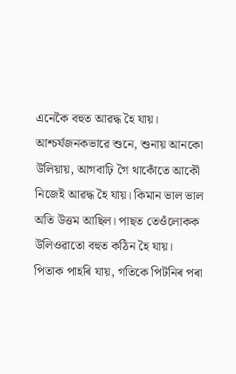এনেকৈ বহুত আৱদ্ধ হৈ যায়। আশ্চৰ্যজনকভাৱে শুনে, শুনায় আনকো উলিয়ায়, আগবাঢ়ি গৈ থাকোঁতে আকৌ নিজেই আৱদ্ধ হৈ যায়। কিমান ভাল ভাল অতি উত্তম আছিল। পাছত তেওঁলোকক উলিওৱাতো বহুত কঠিন হৈ যায়। পিতাক পাহৰি যায়, গতিকে পিটনিৰ পৰা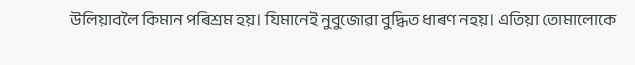উলিয়াবলৈ কিমান পৰিশ্ৰম হয়। যিমানেই নুবুজোৱা বুদ্ধিত ধাৰণ নহয়। এতিয়া তোমালোকে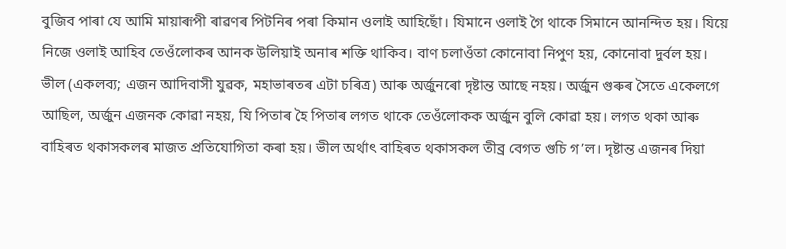বুজিব পাৰা যে আমি মায়াৰূপী ৰাৱণৰ পিটনিৰ পৰা কিমান ওলাই আহিছোঁ। যিমানে ওলাই গৈ থাকে সিমানে আনন্দিত হয়। যিয়ে নিজে ওলাই আহিব তেওঁলোকৰ আনক উলিয়াই অনাৰ শক্তি থাকিব। বাণ চলাওঁতা কোনোবা নিপুণ হয়, কোনোবা দুৰ্বল হয়। ভীল (একলব্য; এজন আদিবাসী যুৱক, মহাভাৰতৰ এটা চৰিত্ৰ) আৰু অৰ্জুনৰো দৃষ্টান্ত আছে নহয়। অৰ্জুন গুৰুৰ সৈতে একেলগে আছিল, অৰ্জুন এজনক কোৱা নহয়, যি পিতাৰ হৈ পিতাৰ লগত থাকে তেওঁলোকক অৰ্জুন বুলি কোৱা হয়। লগত থকা আৰু বাহিৰত থকাসকলৰ মাজত প্ৰতিযোগিতা কৰা হয়। ভীল অৰ্থাৎ বাহিৰত থকাসকল তীব্ৰ বেগত গুচি গ’ল। দৃষ্টান্ত এজনৰ দিয়া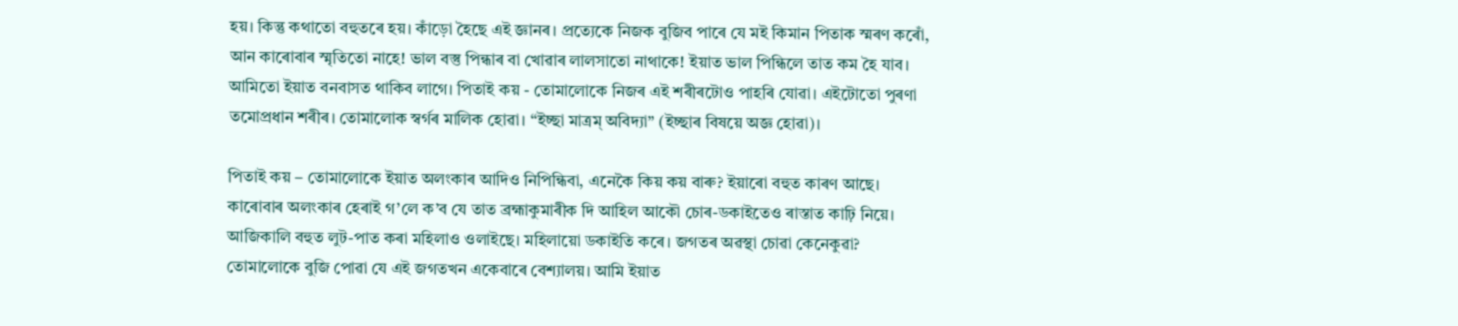হয়। কিন্তু কথাতো বহুতৰে হয়। কাঁড়ো হৈছে এই জ্ঞানৰ। প্ৰত্যেকে নিজক বুজিব পাৰে যে মই কিমান পিতাক স্মৰণ কৰোঁ, আন কাৰোবাৰ স্মৃতিতো নাহে! ভাল বস্তু পিন্ধাৰ বা খোৱাৰ লালসাতো নাথাকে! ইয়াত ভাল পিন্ধিলে তাত কম হৈ যাব। আমিতো ইয়াত বনবাসত থাকিব লাগে। পিতাই কয় - তোমালোকে নিজৰ এই শৰীৰটোও পাহৰি যোৱা। এইটোতো পুৰণা তমোপ্ৰধান শৰীৰ। তোমালোক স্বৰ্গৰ মালিক হোৱা। “ইচ্ছা মাত্ৰম্ অবিদ্যা” (ইচ্ছাৰ বিষয়ে অজ্ঞ হোৱা)।

পিতাই কয় – তোমালোকে ইয়াত অলংকাৰ আদিও নিপিন্ধিবা, এনেকৈ কিয় কয় বাৰু? ইয়াৰো বহুত কাৰণ আছে। কাৰোবাৰ অলংকাৰ হেৰাই গ’লে ক’ব যে তাত ব্ৰহ্মাকুমাৰীক দি আহিল আকৌ চোৰ-ডকাইতেও ৰাস্তাত কাঢ়ি নিয়ে। আজিকালি বহুত লুট-পাত কৰা মহিলাও ওলাইছে। মহিলায়ো ডকাইতি কৰে। জগতৰ অৱস্থা চোৱা কেনেকুৱা? তোমালোকে বুজি পোৱা যে এই জগতখন একেবাৰে বেশ্যালয়। আমি ইয়াত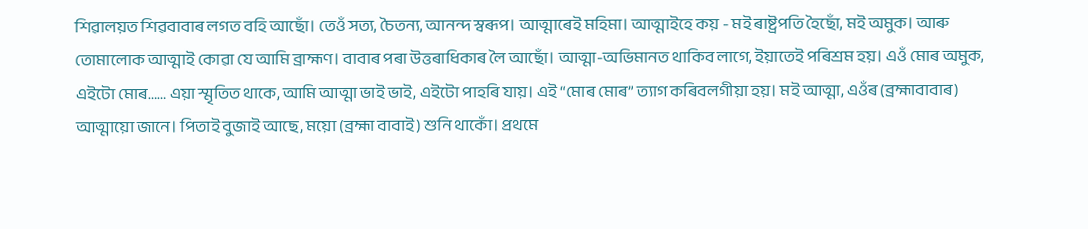শিৱালয়ত শিৱবাবাৰ লগত বহি আছোঁ। তেওঁ সত্য, চৈতন্য, আনন্দ স্বৰূপ। আত্মাৰেই মহিমা। আত্মাইহে কয় - মই ৰাষ্ট্ৰপতি হৈছোঁ, মই অমুক। আৰু তোমালোক আত্মাই কোৱা যে আমি ব্ৰাহ্মণ। বাবাৰ পৰা উত্তৰাধিকাৰ লৈ আছোঁ। আত্মা-অভিমানত থাকিব লাগে, ইয়াতেই পৰিশ্ৰম হয়। এওঁ মোৰ অমুক, এইটো মোৰ…… এয়া স্মৃতিত থাকে, আমি আত্মা ভাই ভাই, এইটো পাহৰি যায়। এই “মোৰ মোৰ” ত্যাগ কৰিবলগীয়া হয়। মই আত্মা, এওঁৰ (ব্ৰহ্মাবাবাৰ) আত্মায়ো জানে। পিতাই বুজাই আছে, ময়ো (ব্ৰহ্মা বাবাই) শুনি থাকোঁ। প্ৰথমে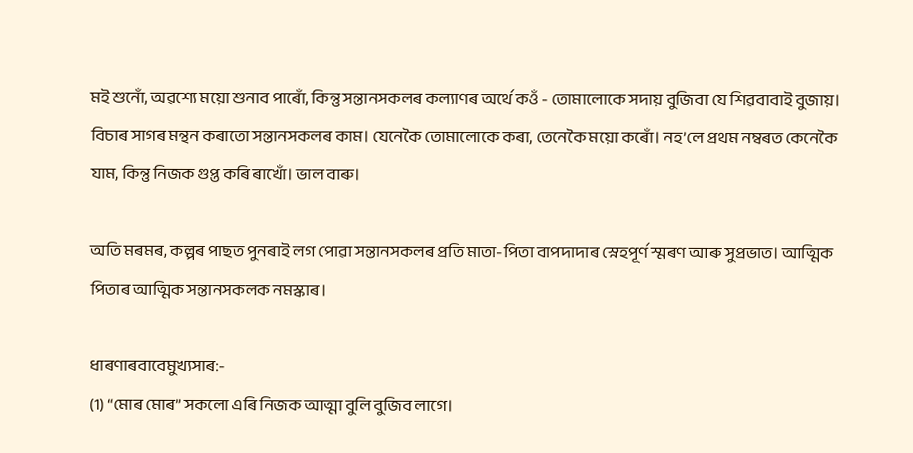মই শুনোঁ, অৱশ্যে ময়ো শুনাব পাৰোঁ, কিন্তু সন্তানসকলৰ কল্যাণৰ অৰ্থে কওঁ - তোমালোকে সদায় বুজিবা যে শিৱবাবাই বুজায়। বিচাৰ সাগৰ মন্থন কৰাতো সন্তানসকলৰ কাম। যেনেকৈ তোমালোকে কৰা, তেনেকৈ ময়ো কৰোঁ। নহ’লে প্ৰথম নম্বৰত কেনেকৈ যাম, কিন্তু নিজক গুপ্ত কৰি ৰাখোঁ। ভাল বাৰু।

অতি মৰমৰ, কল্পৰ পাছত পুনৰাই লগ পোৱা সন্তানসকলৰ প্ৰতি মাতা-পিতা বাপদাদাৰ স্নেহপূৰ্ণ স্মৰণ আৰু সুপ্ৰভাত। আত্মিক পিতাৰ আত্মিক সন্তানসকলক নমস্কাৰ।

ধাৰণাৰবাবেমুখ্যসাৰ:-
(1) “মোৰ মোৰ” সকলো এৰি নিজক আত্মা বুলি বুজিব লাগে।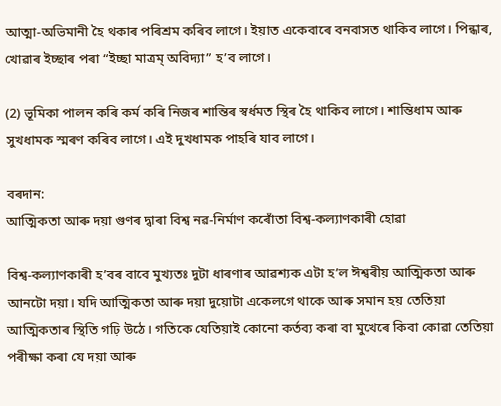আত্মা-অভিমানী হৈ থকাৰ পৰিশ্ৰম কৰিব লাগে। ইয়াত একেবাৰে বনবাসত থাকিব লাগে। পিন্ধাৰ, খোৱাৰ ইচ্ছাৰ পৰা “ইচ্ছা মাত্ৰম্‌ অবিদ্যা” হ’ব লাগে।

(2) ভূমিকা পালন কৰি কৰ্ম কৰি নিজৰ শান্তিৰ স্বৰ্ধমত স্থিৰ হৈ থাকিব লাগে। শান্তিধাম আৰু সুখধামক স্মৰণ কৰিব লাগে। এই দুখধামক পাহৰি যাব লাগে।

বৰদান:
আত্মিকতা আৰু দয়া গুণৰ দ্বাৰা বিশ্ব নৱ-নিৰ্মাণ কৰোঁতা বিশ্ব-কল্যাণকাৰী হোৱা

বিশ্ব-কল্যাণকাৰী হ’বৰ বাবে মুখ্যতঃ দুটা ধাৰণাৰ আৱশ্যক এটা হ’ল ঈশ্বৰীয় আত্মিকতা আৰু আনটো দয়া। যদি আত্মিকতা আৰু দয়া দুয়োটা একেলগে থাকে আৰু সমান হয় তেতিয়া আত্মিকতাৰ স্থিতি গঢ়ি উঠে। গতিকে যেতিয়াই কোনো কৰ্তব্য কৰা বা মুখেৰে কিবা কোৱা তেতিয়া পৰীক্ষা কৰা যে দয়া আৰু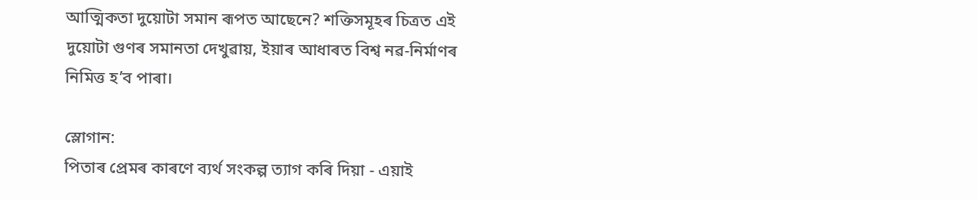আত্মিকতা দুয়োটা সমান ৰূপত আছেনে? শক্তিসমূহৰ চিত্রত এই দুয়োটা গুণৰ সমানতা দেখুৱায়, ইয়াৰ আধাৰত বিশ্ব নৱ-নিৰ্মাণৰ নিমিত্ত হ’ব পাৰা।

স্লোগান:
পিতাৰ প্ৰেমৰ কাৰণে ব্যৰ্থ সংকল্প ত্যাগ কৰি দিয়া - এয়াই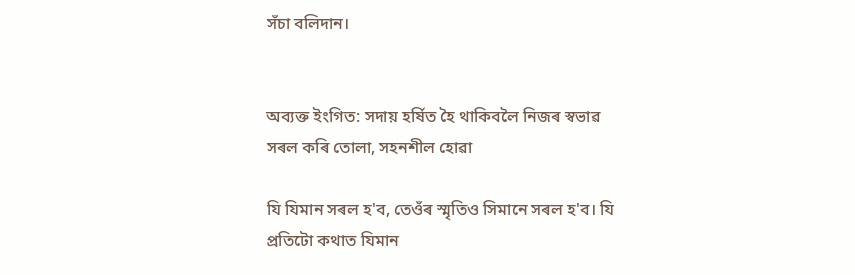সঁচা বলিদান।


অব্যক্ত ইংগিত: সদায় হৰ্ষিত হৈ থাকিবলৈ নিজৰ স্বভাৱ সৰল কৰি তোলা, সহনশীল হোৱা

যি যিমান সৰল হ'ব, তেওঁৰ স্মৃতিও সিমানে সৰল হ'ব। যি প্ৰতিটো কথাত যিমান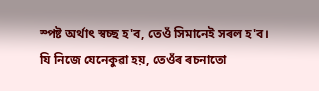স্পষ্ট অৰ্থাৎ স্বচ্ছ হ'ব, তেওঁ সিমানেই সৰল হ'ব। যি নিজে যেনেকুৱা হয়, তেওঁৰ ৰচনাতো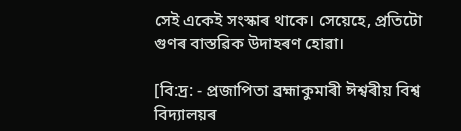সেই একেই সংস্কাৰ থাকে। সেয়েহে, প্ৰতিটো গুণৰ বাস্তৱিক উদাহৰণ হোৱা।

[বি:দ্ৰ: - প্ৰজাপিতা ব্ৰহ্মাকুমাৰী ঈশ্বৰীয় বিশ্ব বিদ্যালয়ৰ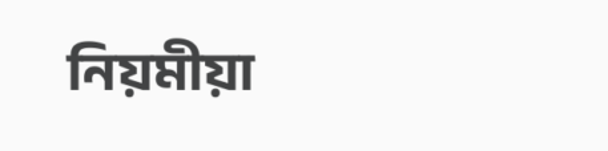নিয়মীয়া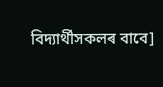বিদ্যাৰ্থীসকলৰ বাবে]